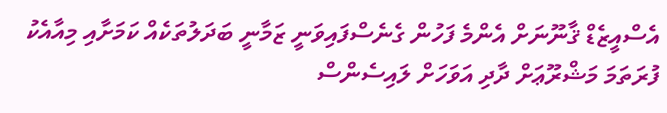އެސްއީޒެޑް ޤާނޫނަށް އެންމެ ފަހުން ގެނެސްފައިވަނީ ޒަމާނީ ބަދަލުތަކެއް ކަމަށާއި މިއާއެކު ފުރަތަމަ މަޝްރޫޢަށް ދާދި އަވަހަށް ލައިސެންސް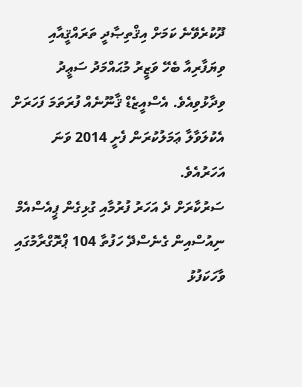ދޫކުރެވޭނެ ކަމަށް އިޤްތިޞާދީ ތަރައްޤީއާއި ވިޔަފާރިއާ ބެހޭ ވަޒީރު މުޙައްމަދު ސަޢީދު ވިދާޅުވިއެވެ. އެސްއީޒެޑް ޤާނޫނެއް ފުރަތަމަ ފަހަރަށް އެކުލަވާލާ ޢަމަލުކުރަން ފެށީ 2014 ވަނަ އަހަރުއެވެ.
ސަރުކާރަށް ދެ އަހަރު ފުރުމާއި ގުޅިގެން ޕީއެސްއެމް ނިއުސްއިން ގެނެސްދޭ ހަފުތާ 104 ޕްރޮގްރާމުގައި ވާހަކަފުޅު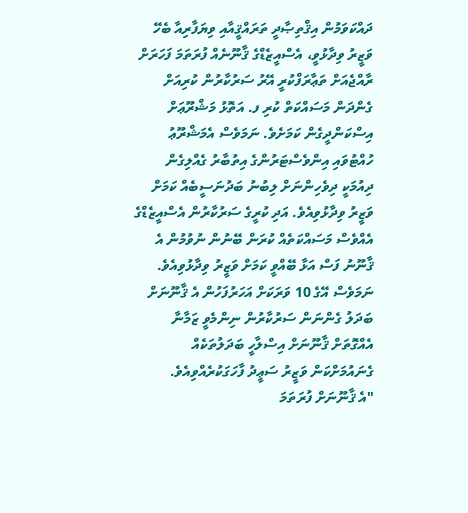ދައްކަވަމުން އިޤްތިޞާދީ ތަރައްޤީއާއި ވިޔަފާރިއާ ބެހޭ ވަޒީރު ވިދާޅުވީ، އެސްއީޒެޑްގެ ޤާނޫނެއް ފުރަތަމަ ފަހަރަށް ރާއްޖެއަށް ތަޢާރަފްކުރީ އޭރު ސަރުކާރުން ކުރިއަށް ގެންދަން މަސައްކަތް ކުރި ފ. އަތޮޅު މަޝްރޫޢަށް އިސްކަންދީގެން ކަމަށެވެ. ނަމަވެސް އެމަޝްރޫޢު ހުއްޓުވައި އިންވެސްޓަރުންގެ އިތުބާރު ގެއްލިގެން ދިއުމަކީ ދިވެހިންނަށް ލިބުނު ބަދުނަސީބެއް ކަމަށް ވަޒީރު ވިދާޅުވިއެވެ. އަދި ކުރީގެ ސަރުކާރުން އެސްއީޒެޑްގެ އެއްވެސް މަސައްކަތެއް ކުރަން ބޭނުން ނުވުމުން އެ ޤާނޫނު ފަސް އަޅާ ބޭއްވީ ކަމަށް ވަޒީރު ވިދާޅުވިއެވެ.
ނަމަވެސް އޭގެ 10 ވަރަކަށް އަހަރުފަހުން އެ ޤާނޫނަށް ބަދަލު ގެންނަން ސަރުކާރުން ނިންމެވީ ޒަމާނާ އެއްގޮތަށް ޤާނޫނަށް އިސްލާހީ ބަދަލުތަކެއް ގެނައުމަށްކަން ވަޒީރު ސަޢީދު ފާހަގަކުރެއްވިއެވެ.
"އެ ޤާނޫނަށް ފުރަތަމަ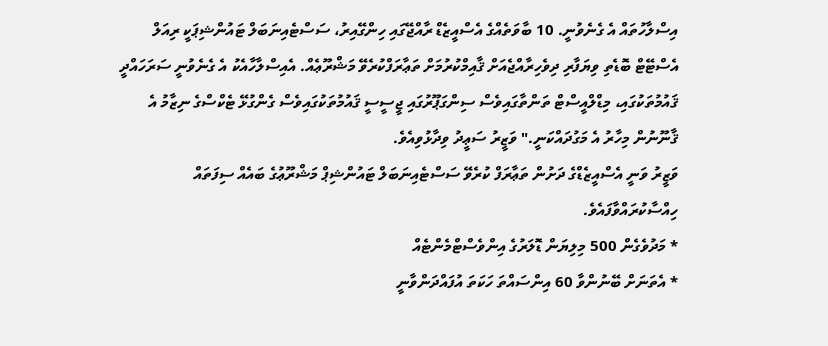އިސްލާހުތައް އެ ގެނެވުނީ. 10 ބާވަތެއްގެ އެސްއީޒެޑް ރާއްޖޭގައި ހިންގޭއިރު، ސަސްޓެއިނަބަލް ޓައުންޝިޕަކީ ރިއަލް އެސްޓޭޓް ބޮޑެތި ވިޔަފާރި ދިވެހިރާއްޖެއަށް ޤާއިމްކުރުމަށް ތަޢާރަފްކުރެވޭ މަޝްރޫޢެއް. އެއިސްލާހާއެކު އެ ގެނެވުނީ ސަރަހައްދީ ޤައުމުތަކުގައި، މިޑްލްއީސްޓް ތަންތާގައިވެސް ސިންގަޕޫރުގައި ޖީސީސީ ޤައުމުތަކުގައިވެސް ގެންގުޅޭ ޓެކްސްގެ ނިޒާމު އެ ޤާނޫނުން މިހާރު އެ މަގުދައްކަނީ." ވަޒީރު ސަޢީދު ވިދާޅުވިއެވެ.
ވަޒީރު ވަނީ އެސްއީޒެޑްގެ ދަށުން ތަޢާރަފް ކުރެވޭ ސަސްޓެއިނަބަލް ޓައުންޝިޕް މަޝްރޫޢުގެ ބައެއް ސިފަތައް ހިއްސާކުރައްވާފައެވެ.
* މަދުވެގެން 500 މިލިޔަން ޑޮލަރުގެ އިންވެސްޓްމެންޓެއް
* އެތަނަށް ބޭނުންވާ 60 އިންސައްތަ ހަކަތަ އުފައްދަންވާނީ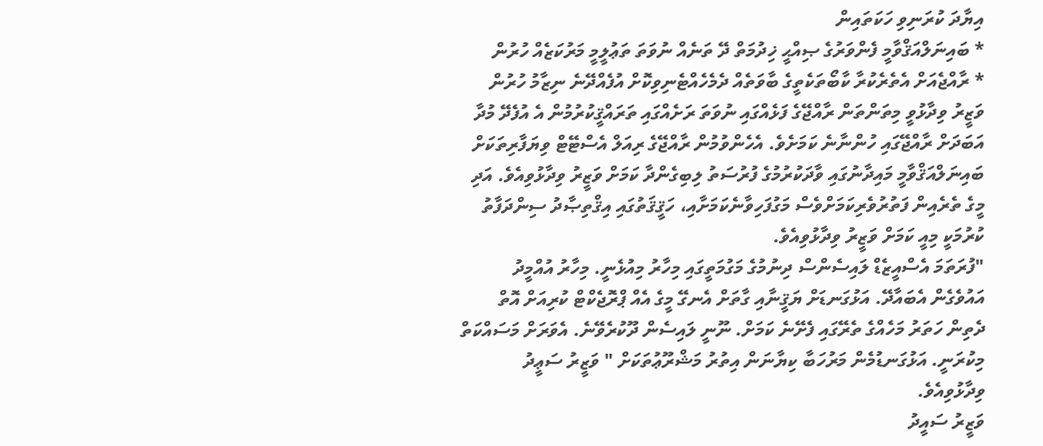އިޔާދަ ކުރަނިވި ހަކަތައިން
* ބައިނަލްއަޤްވާމީ ފެންވަރުގެ ޞިއްޙީ ޚިދުމަތް ދޭ ތަނެއް ނުވަތަ ތަޢުލީމީ މަރުކަޒެއް ހުރުން
* ރާއްޖެއަށް އެތެރެކުރާ ކާބޯތަކެތީގެ ބާވަތެއް ދެމެހެއްޓެނިވިކޮށް އުފެއްދޭނެ ނިޒާމު ހުރުން
ވަޒީރު ވިދާޅުވީ މިތަންތަން ރާއްޖޭގެ ފަޅެއްގައި ނުވަތަ ރަށެއްގައި ތަރައްޤީކުރުމުން އެ އުފެދޭ މުދާ އަބަދަށް ރާއްޖޭގައި ހުންނާނެ ކަމަށެވެ. އެހެންވުމުން ރާއްޖޭގެ ރިއަލް އެސްޓޭޓް ވިޔަފާރިތަކަށް ބައިނަލްއަޤްވާމީ މައިދާނުގައި ވާދަކުރުމުގެ ފުރުސަތު ލިބިގެންދާ ކަމަށް ވަޒީރު ވިދާޅުވިއެވެ. އަދި މީގެ ތެރެއިން ފަތުރުވެރިކަމަށްވެސް މަގުފަހިވާނެކަމަށާއި، ހަޤީޤަތުގައި އިޤްތިޞާދު ސިންދަފާތު ކުރުމަކީ މިއީ ކަމަށް ވަޒީރު ވިދާޅުވިއެވެ.
"ފުރަތަމަ އެސްއީޒެޑް ލައިސެންސް ދިނުމުގެ މަގުމަތީގައި މިހާރު މިއުޅެނީ. މިހާރު އުއްމީދު އައުވެގެން އެބައާދޭ. އަޅުގަނޑަށް ޔަޤީނާއި ގާތަށް އެނގޭ މީގެ އެއް ޕްރޮޖެކްޓް ކުރިއަށް އޮތް ދެތިން ހަތަރު މަހެއްގެ ތެރޭގައި ފެށޭނެ ކަމަށް. ނޫނީ ލައިސެން ދޫކުރެވޭނެ. އެވަރަށް މަސައްކަތް މިކުރަނީ. އަޅުގަނޑުމެން މަރުހަބާ ކިޔާނަން އިތުރު މަޝްރޫޢުތަކަށް " ވަޒީރު ސަޢީދު ވިދާޅުވިއެވެ.
ވަޒީރު ސައީދު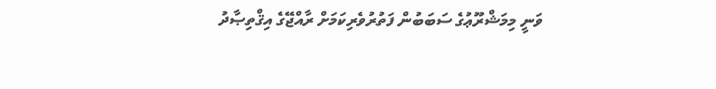ވަނީ މިމަޝްރޫޢުގެ ސަބަބުން ފަތުރުވެރިކަމަށް ރާއްޖޭގެ އިޤްތިޞާދު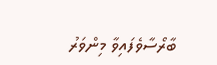ބާރޯސާވެފައިވާ މިންވަރު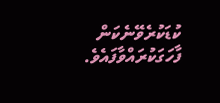ކުޑަކުރެވޭނެކަން ފާހަގަކުރައްވާފައެވެ.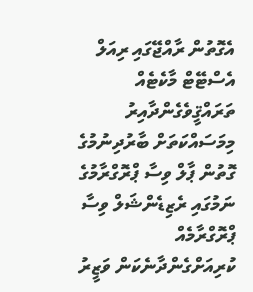އެގޮތުން ރާއްޖޭގައި ރިއަލް އެސްޓޭޓް މާކެޓެއް ތަރައްޤީވެގެންދާއިރު މިމަސައްކަތަށް ބާރުދިނުމުގެ ގޮތުން ޕާލް ވިސާ ޕްރޮގްރާމުގެ ނަމުގައި ރެޒިޑެންޝަލް ވިސާ ޕްރޮގްރާމެއް ކުރިއަށްގެންދާނެކަން ވަޒީރު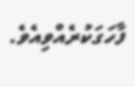ފާހަގަކުރެއްވިއެވެ.